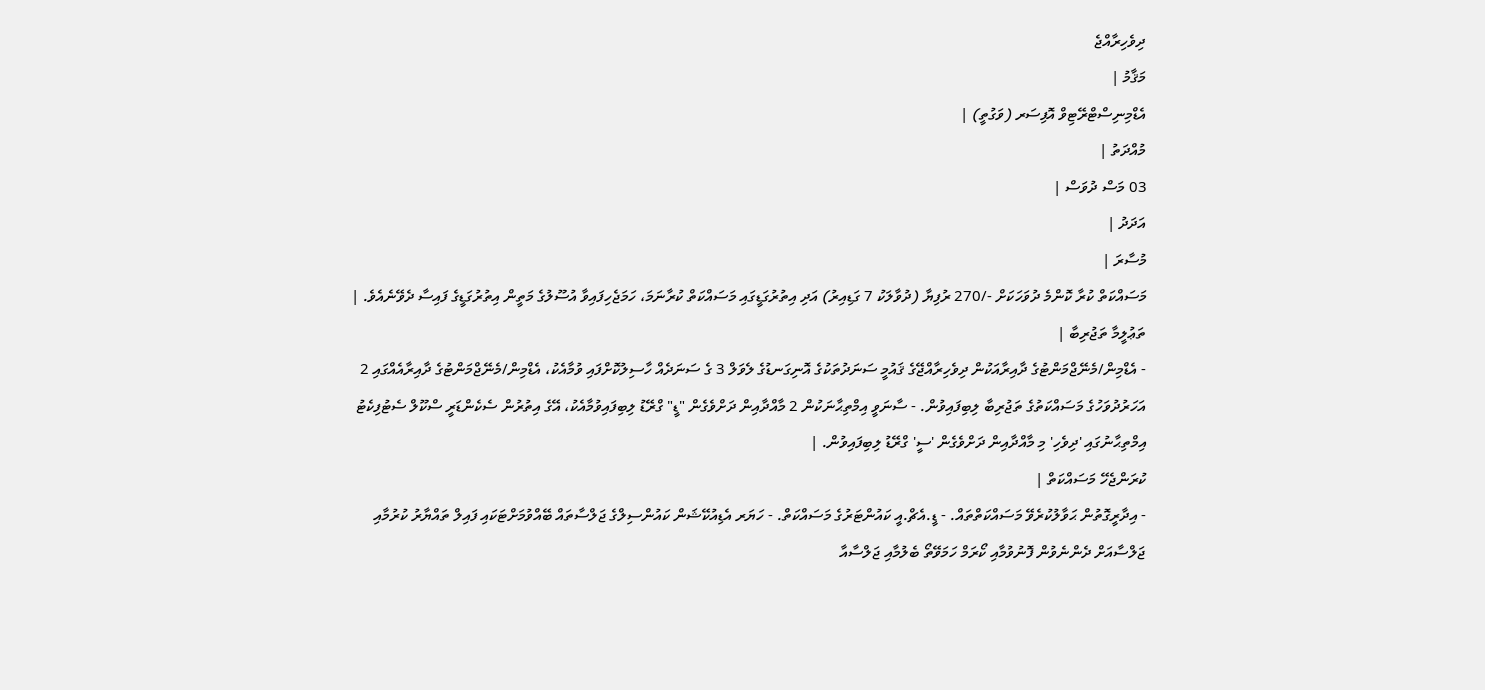ދިވެހިރާއްޖެ
މަޤާމު |
އެޑްމިނިސްޓްރޭޓިވް އޮފިސަރ (ވަގުތީ) |
މުއްދަތު |
03 މަސް ދުވަސް |
އަދަދު |
މުސާރަ |
މަސައްކަތް ކުރާ ކޮންމެ ދުވަހަކަށް -/270 ރުފިޔާ (ދުވާލަކު 7 ގަޑިއިރު) އަދި އިތުރުގަޑީގައި މަސައްކަތް ކުރާނަމަ، ހަމަޖެހިފައިވާ އުސޫލުގެ މަތީން އިތުރުގަޑީގެ ފައިސާ ދެވޭނެއެވެ. |
ތަޢުލީމާ ތަޖުރިބާ |
- އެޑްމިން/މެނޭޖްމަންޓުގެ ދާއިރާއަކުން ދިވެހިރާއްޖޭގެ ޤައުމީ ސަނަދުތަކުގެ އޮނިގަނޑުގެ ލެވަލް 3 ގެ ސަނަދެއް ހާސިލުކޮށްފައި ވުމާއެކު، އެޑްމިން/މެނޭޖްމަންޓުގެ ދާއިރާއެއްގައި 2 އަހަރުދުވަހުގެ މަސައްކަތުގެ ތަޖުރިބާ ލިބިފައިވުން. - ސާނަވީ އިމްތިޙާނަކުން 2 މާއްދާއިން ދަށްވެގެން "ޑީ" ގްރޭޑު ލިބިފައިވުމާއެކު، އޭގެ އިތުރުން ސެކެންޑަރީ ސްކޫލް ސެޓުފިކެޓު އިމްތިޙާނުގައި 'ދިވެހި' މި މާއްދާއިން ދަށްވެގެން 'ސީ' ގްރޭޑު ލިބިފައިވުން. |
ކުރަންޖެހޭ މަސައްކަތް |
- އިދާރީގޮތުން ޙަވާލުކުރެވޭ މަސައްކަތްތައް. - ޑީ.އެޗް.އީ ކައުންޓަރުގެ މަސައްކަތް. - ހަޔަރ އެޑިއުކޭޝަން ކައުންސިލްގެ ޖަލްސާތައް ބޭއްވުމަށްޓަކައި ފައިލް ތައްޔާރު ކުރުމާއި ޖަލްސާއަށް ދެންނެވުން ފޮނުވުމާއި ކޯރަމް ހަމަވޭތޯ ބެލުމާއި ޖަލްސާއާ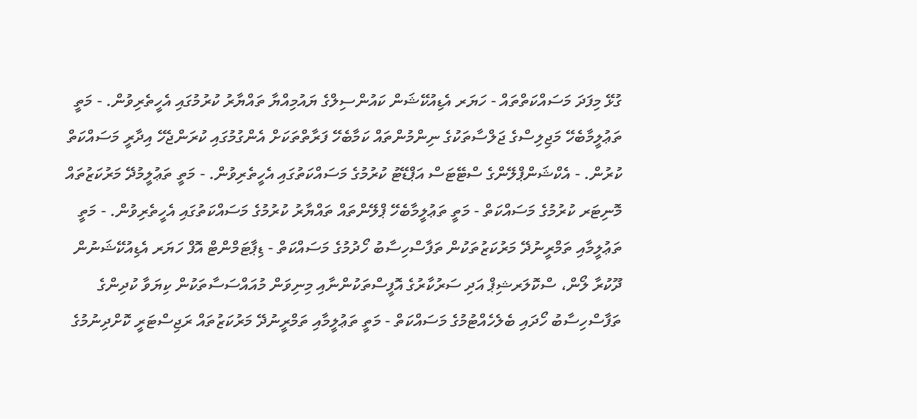ގުޅޭ މިފަދަ މަސައްކަތްތައް - ހަޔަރ އެޑިއުކޭޝަން ކައުންސިލްގެ ޔައުމިއްޔާ ތައްޔާރު ކުރުމުގައި އެހީތެރިވުން. - މަތީ ތަޢުލީމާބެހޭ މަޖިލިސްގެ ޖަލްސާތަކުގެ ނިންމުންތައް ކަމާބެހޭ ފަރާތްތަކަށް އެންގުމުގައި ކުރަންޖެހޭ އިދާރީ މަސައްކަތް ކުރުން. - އެކްޝަންޕްލޭންގެ ސްޓޭޓަސް އަޕްޑޭޓު ކުރުމުގެ މަސައްކަތުގައި އެހީތެރިވުން. - މަތީ ތަޢުލީމުދޭ މަރުކަޒުތައް މޮނިޓަރ ކުރުމުގެ މަސައްކަތް - މަތީ ތަޢުލީމާބެހޭ ޕްލޭންތައް ތައްޔާރު ކުރުމުގެ މަސައްކަތުގައި އެހީތެރިވުން. - މަތީ ތަޢުލީމާއި ތަމްރީނުދޭ މަރުކަޒުތަކުން ތަފާސްހިސާބު ހޯދުމުގެ މަސައްކަތް - ޑިޕާޓަމްންޓް އޮފް ހަޔަރ އެޑިއުކޭޝަނުން ދޫކުރާ ލޯން، ސްކޮލަރޝިޕް އަދި ސަރުކާރުގެ އޮފީސްތަކުންނާއި މިނިވަން މުއައްސަސާތަކުން ކިޔަވާ ކުދިންގެ ތަފާސްހިސާބު ހޯދައި ބެލެހެއްޓުމުގެ މަސައްކަތް - މަތީ ތަޢުލީމާއި ތަމްރީނުދޭ މަރުކަޒުތައް ރަޖިސްޓަރީ ކޮށްދިނުމުގެ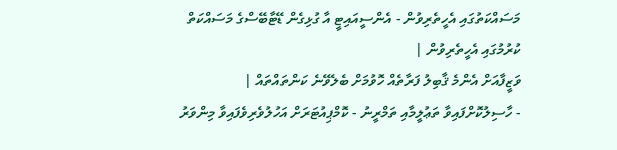މަސައްކަތުގައި އެހީތެރިވުން - އެންސީއައިޓީ އާ ގުޅިގެން ޑޭޓާބޭސްގެ މަސައްކަތް ކުރުމުގައި އެހީތެރިވުން |
ވަޒީފާއަށް އެންމެ ޤާބިލު ފަރާތެއް ހޮވުމަށް ބެލެވޭނެ ކަންތައްތައް |
- ހާސިލުކޮށްފައިވާ ތަޢުލީމާއި ތަމްރީނު - ކޮމްޕިއުޓަރަށް އަހުލުވެރިވެފައިވާ މިންވަރު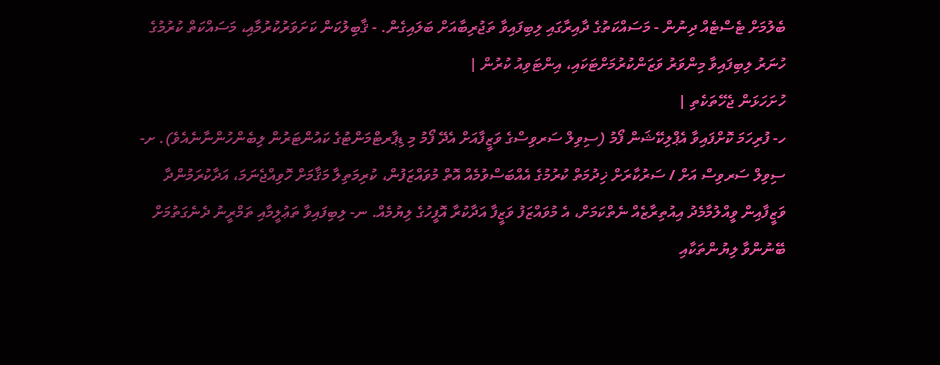ބެލުމަށް ޓެސްޓެއް ދިނުން - މަސައްކަތުގެ ދާއިރާގައި ލިބިފައިވާ ތަޖުރިބާއަށް ބަލައިގެން. - ޤާބިލުކަން ކަށަވަރުކުރުމާއި، މަސައްކަތް ކުރުމުގެ ހުނަރު ލިބިފައިވާ މިންވަރު ވަޒަންކުރުމަށްޓަކައި، އިންޓަވިއު ކުރުން |
ހުށަހަޅަން ޖެހޭތަކެތި |
ހ- ފުރިހަމަ ކޮށްފައިވާ އެޕްލިކޭޝަން ފޯމު (ސިވިލް ސަރވިސްގެ ވަޒީފާއަށް އެދޭ ފޯމު މި ޑިޕާރޓްމަންޓުގެ ކައުންޓަރުން ލިބެންހުންނާނެއެވެ). ށ- ސިވިލް ސަރވިސް އަށް / ސަރުކާރަށް ޚިދުމަތް ކުރުމުގެ އެއްބަސްވުމެއް އޮތް މުވައްޒަފުން، ކުރިމަތިލާ މަޤާމަށް ހޮވިއްޖެނަމަ، އަދާކުރަމުންދާ ވަޒީފާއިން ވީއްލުމާމެދު އިއުތިރާޒެއް ނެތްކަމަށް، އެ މުވައްޒަފު ވަޒީފާ އަދާކުރާ އޮފީހުގެ ލިޔުމެއް. ނ- ލިބިފައިވާ ތަޢުލީމާއި ތަމްރީނު ދެނެގަތުމަށް ބޭނުންވާ ލިޔުންތަކާއި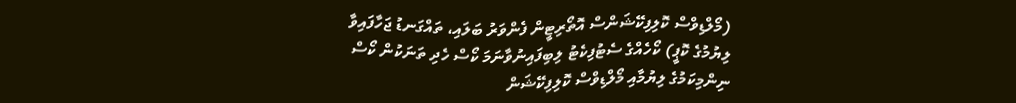(މޯލްޑިވްސް ކޮލިފިކޭޝަންސް އޮތޯރިޓީން ފެންވަރު ބަލައި، ތައްގަނޑު ޖަހާފައިވާ ލިޔުމުގެ ކޮޕީ) ކޯހެއްގެ ސެޓުފިކެޓު ލިބިފައިނުވާނަމަ ކޯސް ހެދި ތަނަކުން ކޯސް ނިންމިކަމުގެ ލިޔުމާއި މޯލްޑިވްސް ކޮލިފިކޭޝަން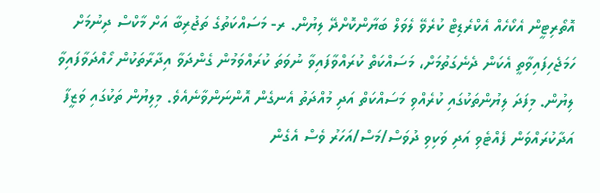އޮތޯރިޓީން އެކޯހެއް އެކްރެޑިޓް ކުރެވޭ ލެވަލް ބަޔާންކޮށްދޭ ލިޔުން. ރ- މަސައްކަތުގެ ތަޖުރިބާ އަށް މާކްސް ދިނުމަށް ހަމަޖެހިފައިވާތީ އެކަން ދެނެގަތުމަށް، މަސައްކަތް ކުރައްވާފައިވާ ނުވަތަ ކުރައްވަމުން ގެންދަވާ އިދާރާތަކުން ހޯއްދަވާފައިވާ ލިޔުން. މިފަދަ ލިޔުންތަކުގައި ކުރެއްވި މަސައްކަތް އަދި މުއްދަތު އެނގެން އޮންނަންވާނެއެވެ. މިލިޔުން ތަކުގައި ވަޒީފާ އަދާކުރައްވަން ފެއްޓެވި އަދި ވަކިވި ދުވަސް/މަސް/އަހަރު ވެސް އެގެން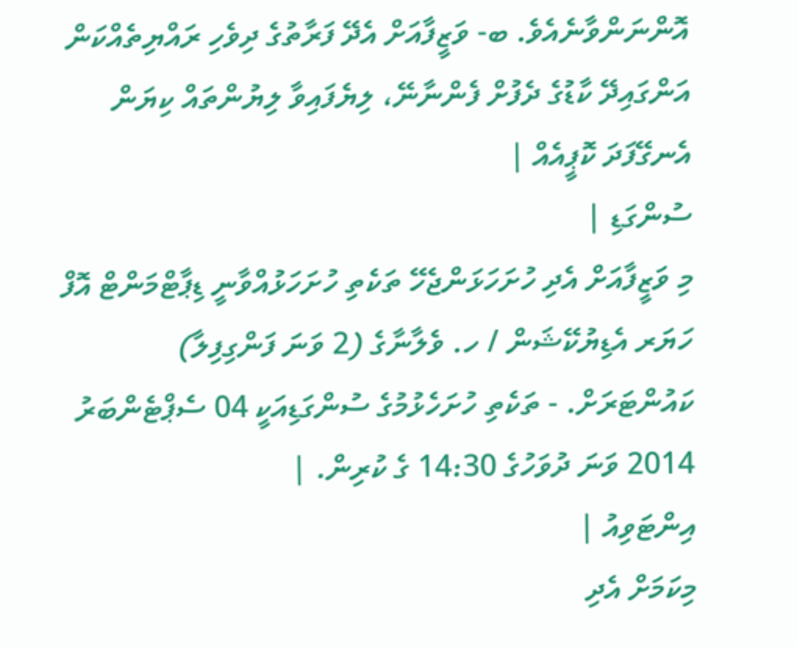އޮންނަންވާނެއެވެ. ބ- ވަޒީފާއަށް އެދޭ ފަރާތުގެ ދިވެހި ރައްޔިތެއްކަން އަންގައިދޭ ކާޑުގެ ދެފުށް ފެންނާނޭ، ލިޔެފައިވާ ލިޔުންތައް ކިޔަން އެނގޭފަދަ ކޮޕީއެއް |
ސުންގަޑި |
މި ވަޒީފާއަށް އެދި ހުށަހަޅަންޖެހޭ ތަކެތި ހުށަހަޅުއްވާނީ ޑިޕާޓްމަންޓް އޮފް ހަޔަރ އެޑިޔުކޭޝަން / ހ. ވެލާނާގެ (2 ވަނަ ފަންގިފިލާ) ކައުންޓަރަށް. - ތަކެތި ހުށަހެޅުމުގެ ސުންގަޑިއަކީ 04 ސެޕްޓެންބަރު 2014 ވަނަ ދުވަހުގެ 14:30 ގެ ކުރިން. |
އިންޓަވިއު |
މިކަމަށް އެދި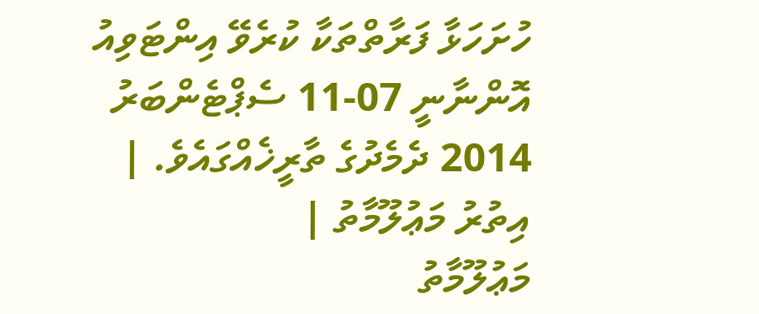ހުށަހަޅާ ފަރާތްތަކާ ކުރެވޭ އިންޓަވިއު އޮންނާނީ 07-11 ސެޕްޓެންބަރު 2014 ދެމެދުގެ ތާރީޚެއްގައެވެ. |
އިތުރު މަޢުލޫމާތު |
މަޢުލޫމާތު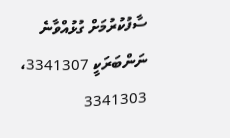ސާފުކުރުމަށް ގުޅުއްވާނެ ނަންބަރަކީ 3341307، 3341303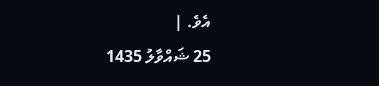އެވެ. |
25 ޝައްވާލު 1435